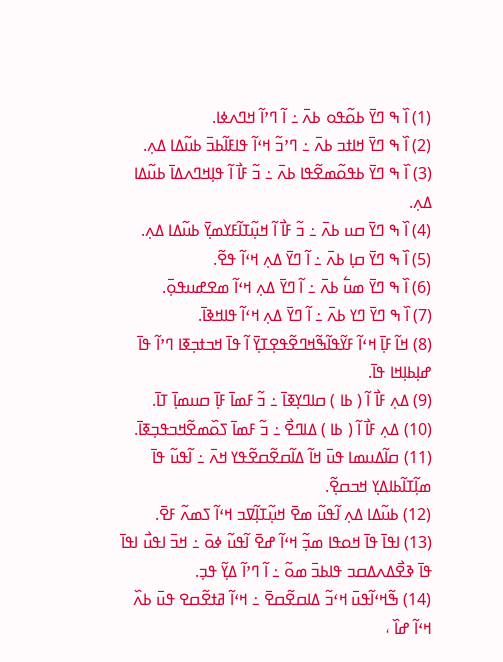(1) ߊ߰ ߒ ߣߌ߫ ߕߋ߬ߟߋ ߕߍ߫ ߸ ߊ߬ ߣߴߊ߬ ߞߣߍߦߊ.
(2) ߊ߰ ߒ ߣߌ߫ ߞߊߙߏ ߕߍ߫ ߸ ߣߴߏ߬ ߞߵߊ߬ ߟߊߓߊ߬ߕߏ߫ ߕߎ߬ߡߊ ߡߍ߲.
(3) ߊ߰ ߒ ߣߌ߫ ߕߟߋ߬ߘߐ߬ߟߊ ߕߍ߫ ߸ ߏ߬ ߓߊ߯ ߊ߬ ߟߊ߲ߞߣߍߡߊ߫ ߕߎ߬ߡߊ ߡߍ߲.
(4) ߊ߰ ߒ ߣߌ߫ ߛߎ ߕߍ߫ ߸ ߏ߬ ߓߊ߯ ߊ߬ ߞߎ߲߬ߠߊ߬ߓߌߘߌ߲߫ ߕߎ߬ߡߊ ߡߍ߲.
(5) ߊ߰ ߒ ߣߌ߫ ߛߊ߲ ߕߍ߫ ߸ ߊ߬ ߣߌ߫ ߡߍ߲ ߞߵߊ߬ ߟߐ߬.
(6) ߊ߰ ߒ ߣߌ߫ ߘߎ߱ ߕߍ߫ ߸ ߊ߬ ߣߌ߫ ߡߍ߲ ߞߵߊ߬ ߘߐߝߎߟߋ߲߫.
(7) ߊ߰ ߒ ߣߌ߫ ߣߌ ߕߍ߫ ߸ ߊ߬ ߣߌ߫ ߡߍ߲ ߞߵߊ߬ ߟߊߞߢߊ߫.
(8) ߞߊ߬ ߓߊ߲߫ ߞߵߊ߬ ߓߌ߬ߟߊ߬ߒ߬ߞߣߐ߬ߟߐ߲ߠߌ߲߫ ߊ߬ ߟߊ߫ ߞߏߙߏ߲ߧߊ ߣߴߊ߬ ߟߊ߫ ߝߊ߲ߕߊ߲ߞߊ ߟߊ߫.
(9) ߡߍ߲ ߓߊ߯ ߊ߬ ( ߕߊ ) ߛߊߣߌ߲ߧߊ߫ ߸ ߏ߬ ߓߘߊ߫ ߓߊ߲߫ ߛߎߘߊ߲߫ ߠߊ߫.
(10) ߡߍ߲ ߓߊ߯ ߊ߬ ( ߕߊ ) ߡߊߣߐ߯ ߸ ߏ߬ ߓߘߊ߫ ߖߋ߰ߘߐ߬ߞߏߟߏ߲ߧߊ߫.
(11) ߛߊ߬ߡߎߘߊ ߟߎ߫ ߞߊ߬ ߡߊ߬ߛߐ߬ߛߐ߬ߟߌ ߞߍ߫ ߸ ߊ߬ߟߎ߬ ߟߊ߫ ߘߊ߲߬ߠߊ߬ߕߊߡߌ߲ ߞߏߛߐ߲߬.
(12) ߕߎ߬ߡߊ ߡߍ߲ ߊ߬ߟߎ߬ ߘߐ߫ ߞߎ߲߬ߠߊ߲߬ߜߏ ߞߵߊ߬ ߖߘߍ߬ ߓߐ߫.
(13) ߊߟߊ߫ ߟߊ߫ ߞߋߟߊ ߘߏ߲߬ ߞߵߊ߬ ߝߐ߫ ߊ߬ߟߎ߬ ߦߋ߫ ߸ ߞߏ߫ ߊߟߎ߯ ߊߟߊ߫ ߟߊ߫ ߢߐ߯ߡߍߡߛߏ ߟߊߕߏ߫ ߘߋ߬ ߸ ߊ߬ ߣߴߊ߬ ߡߌ߲߬ ߟߏ߲.
(14) ߒ߬ߞߵߊ߬ߟߎ߫ ߞߵߏ߬ ߡߊߛߐ߬ߛߐ߫ ߸ ߞߵߊ߬ ߥߙߐ߬ߛߐ ߟߎ߫ ߕߍ߰ ߞߵߊ߬ ߝߊ߰ ،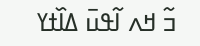ߏ߬ ߞߍ ߊ߬ߟߎ߫ ߡߊ߰ߙߌ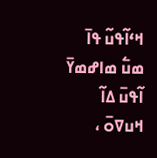ߞߵߊ߬ߟߎ߬ ߟߊ߫ ߘߎ߱ ߘߊߝߘߌ߫ ߊ߬ߟߎ߫ ߡߊ߬ ߞߎߜߋ߫ ،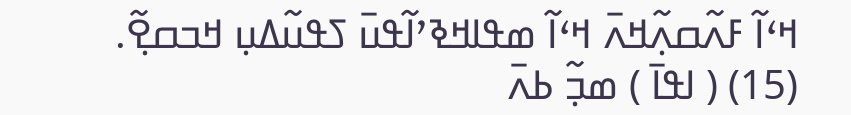ߞߵߊ߬ ߓߍ߬ߛߍ߲߬ߞߍ߫ ߞߵߊ߬ ߘߟߊߞߢߴߊ߬ߟߎ߫ ߖߟߎ߬ߡߎ߲ ߞߏߛߐ߲߬.
(15) ( ߊߟߊ߫ ) ߘߏ߲߬ ߕߍ߫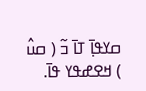ߛߌߟߊ߲߫ ߠߊ߫ ߏ߬ ( ߛߎ߮ ) ߞߐߝߟߌ ߟߊ߫.